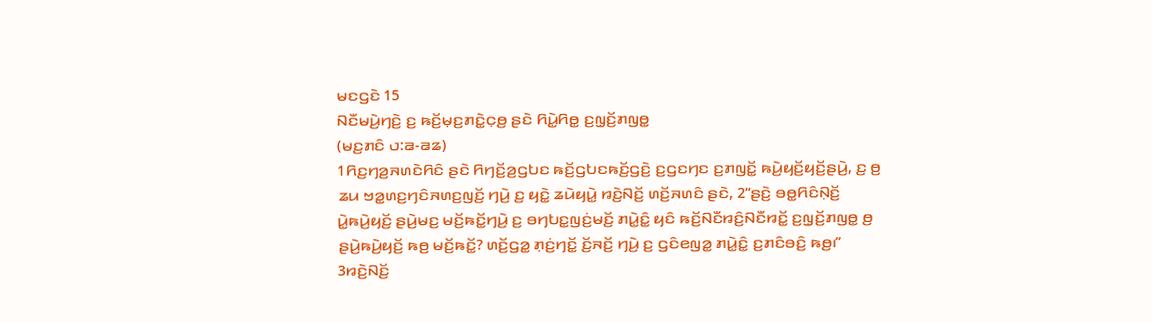ꤗꤢꤞꤢꤧ 15
ꤡꤢꤪꤗꤣꤧ꤬ꤚꤢꤧ꤬ ꤢ꤬ ꤒꤢꤩ꤬ꤗ꤫ꤢ꤬ꤊꤢꤧ꤭ꤍ꤫ꤥ꤬ ꤔꤢꤧ ꤖꤣꤧ꤭ꤖꤥ꤭ ꤢ꤬ꤜ꤫ꤢꤩ꤬ꤊꤜꤥ꤭
(ꤗꤢ꤬ꤊꤢꤨ ꤇:꤁-꤁꤃)
1ꤖꤢ꤬ꤚꤤ꤬ꤏꤛꤢꤧꤖꤢꤨ ꤔꤢꤧ ꤖꤚꤢꤩ꤬ꤤ꤬ꤞꤝꤢ ꤒꤢꤩ꤬ꤞꤝꤢꤒꤢꤩ꤬ꤞꤢꤧ꤬ ꤢ꤬ꤞꤢꤚꤢ ꤢ꤬ꤊꤜꤢꤩ꤭ ꤒꤣꤧ꤬ꤟꤢꤩ꤬ꤟꤢꤩ꤬ꤔꤣꤧ꤬, ꤢ꤬ ꤥ꤬ ꤘꤣ ꤠꤤ꤭ꤛꤢ꤬ꤚꤢꤨꤏꤛꤢ꤬ꤜꤢꤩ꤬ ꤚꤣꤧ꤬ ꤢ꤬ ꤟꤢꤧ꤭ ꤘꤣꤧꤟꤣꤧ꤭ ꤙꤢꤧ꤬ꤡꤢꤩ꤬ ꤛꤢꤩ꤬ꤏꤛꤢꤨ ꤔꤢꤧ, 2“ꤔꤢꤧ꤬ ꤋꤥ꤭ꤖꤢꤨꤡ꤫ꤢꤩ꤬ ꤣꤧ꤭ꤒꤣꤧ꤬ꤟꤢꤩ꤬ ꤔꤣꤧ꤬ꤗꤢ꤬ ꤗꤢꤩ꤬ꤒꤢꤩ꤭ꤚꤣꤧ꤬ ꤢ꤬ ꤋꤚꤝꤢ꤭ꤜꤢꤦ꤬ꤗꤢꤩ꤬ ꤊꤣꤧ꤭ꤢꤨ꤭ ꤟꤢꤨ ꤒꤢꤩ꤬ꤡꤢꤪꤙꤢꤨ꤬ꤡꤢꤪꤙꤢꤩ꤭ ꤢ꤬ꤜ꤫ꤢꤩ꤬ꤊꤜꤥ꤭ ꤥ꤬ ꤔꤣꤧ꤬ꤒꤣꤧ꤬ꤟꤢꤩ꤬ ꤒꤥ꤬ ꤗꤢꤩ꤬ꤒꤢꤩ꤭? ꤛꤢꤩ꤬ꤞꤤ꤭ ꤊ꤫ꤢꤦ꤬ꤚꤢꤩ꤭ ꤢꤩ꤬ꤏꤢꤩ꤬ ꤚꤣꤧ꤬ ꤢ꤬ ꤞꤢꤨꤕꤜꤤ꤭ ꤊꤣꤧ꤭ꤢꤨ꤭ ꤢ꤬ꤊꤢꤨꤋꤢꤨ꤬ ꤒꤥ꤬꤯”
3ꤙꤢꤧ꤬ꤡꤢꤩ꤬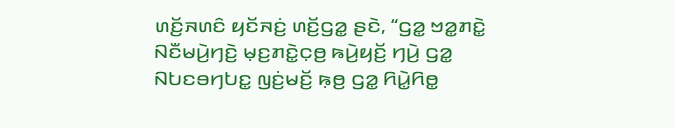ꤛꤢꤩ꤬ꤏꤛꤢꤨ ꤟꤢꤩꤏꤢꤦ꤬ ꤛꤢꤩ꤬ꤞꤤ꤭ ꤔꤢꤧ, “ꤞꤤ꤭ ꤠꤤ꤭ꤊꤢꤧ꤭ ꤡꤢꤪꤗꤣꤧ꤬ꤚꤢꤧ꤬ ꤗ꤫ꤢ꤬ꤊꤢꤧ꤭ꤍ꤫ꤥ꤬ ꤒꤣꤧ꤬ꤟꤢꤩ꤬ ꤚꤣꤧ꤬ ꤞꤤ꤭ ꤡꤝꤢꤋꤚꤝꤢ꤭ ꤜꤢꤦ꤬ꤗꤢꤩ꤬ ꤒ꤫ꤥ꤬ ꤞꤤ꤭ ꤖꤣꤧ꤭ꤖꤥ꤭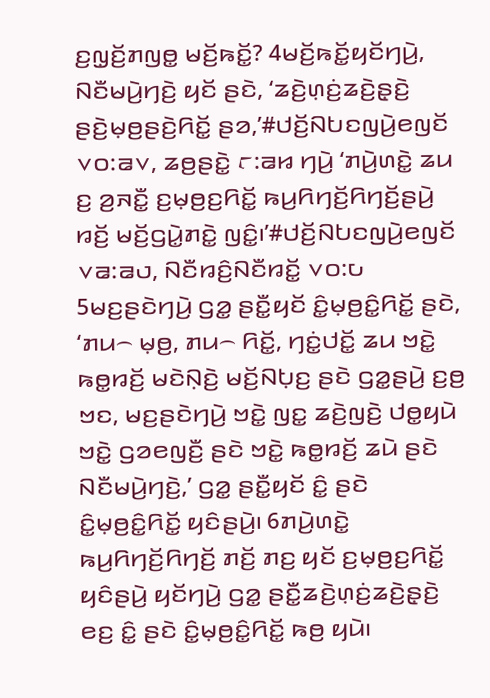ꤢ꤬ꤜ꤫ꤢꤩ꤬ꤊꤜꤥ꤭ ꤗꤢꤩ꤬ꤒꤢꤩ꤭? 4ꤗꤢꤩ꤬ꤒꤢꤩ꤭ꤟꤢꤩꤚꤣꤧ꤬, ꤡꤢꤪꤗꤣꤧ꤬ꤚꤢꤧ꤬ ꤟꤢꤩ ꤔꤢꤧ, ‘ꤘꤢꤧ꤬ꤛ꤫ꤢꤦ꤬ꤘꤢꤧ꤬ꤔ꤫ꤢꤧ꤬ ꤔꤢꤧ꤬ꤗ꤫ꤥ꤬ꤔꤢꤧ꤬ꤖꤢꤩ꤭ ꤔꤤ,’#ꤓꤢꤩ꤬ꤡꤝꤢꤜꤣꤧ꤬ꤕꤜꤢꤩ ꤂꤀:꤁꤂, ꤘꤥ꤬ꤔꤢꤧ꤭ ꤅:꤁꤆ ꤚꤣꤧ꤬ ‘ꤊꤣꤧ꤬ꤛꤢꤧ꤭ ꤘꤣ ꤢ꤬ ꤤ꤬ꤏꤢꤪ꤭ ꤢ꤬ꤗ꤫ꤥ꤬ꤢ꤬ꤖꤢꤩ꤭ ꤒꤣ꤬ꤖꤚꤢꤩ꤬ꤖꤚꤢꤩ꤬ꤔꤣꤧ꤬ ꤙꤢꤩ꤬ ꤗꤢꤩ꤬ꤞꤣꤧ꤭ꤊꤢꤧ꤭ ꤜꤢꤨ꤭꤯’#ꤓꤢꤩ꤬ꤡꤝꤢꤜꤣꤧ꤬ꤕꤜꤢꤩ ꤂꤁:꤁꤇, ꤡꤢꤪꤙꤢꤨ꤬ꤡꤢꤪꤙꤢꤩ꤭ ꤂꤀:꤉ 5ꤗꤢ꤬ꤔꤢꤧꤚꤣꤧ꤬ ꤞꤤ꤭ ꤔꤢꤪ꤭ꤟꤢꤩ ꤢꤨ꤭ꤗ꤫ꤥ꤬ꤢꤨ꤭ꤖꤢꤩ꤭ ꤔꤢꤧ, ‘ꤊꤣ꤮ ꤗ꤫ꤥ꤬, ꤊꤣ꤮ ꤖꤢꤩ꤭, ꤚꤢꤦ꤭ꤓꤢꤩ꤭ ꤘꤣ ꤠꤢꤧ꤭ ꤒꤥ꤭ꤙꤢꤩ꤬ ꤗꤢꤧꤡ꤫ꤢꤧ꤬ ꤗꤢꤩ꤬ꤡꤝ꤫ꤢ꤬ ꤔꤢꤧ ꤞꤤ꤭ꤔꤣꤧ꤬ ꤢ꤬ꤥ꤬ ꤠꤢ, ꤗꤢ꤬ꤔꤢꤧꤚꤣꤧ꤬ ꤠꤢꤧ꤭ ꤜꤢ꤭ ꤘꤢꤧ꤬ꤜꤢꤧ꤬ ꤓꤥ꤭ꤟꤣꤧ ꤠꤢꤧ꤭ ꤞꤤꤕꤜꤢꤪ꤬ ꤔꤢꤧ ꤠꤢꤧ꤭ ꤒꤥ꤭ꤙꤢꤩ꤬ ꤘꤣꤧ ꤔꤢꤧ ꤡꤢꤪꤗꤣꤧ꤬ꤚꤢꤧ꤬,’ ꤞꤤ꤭ ꤔꤢꤪ꤭ꤟꤢꤩ ꤢꤨ꤭ ꤔꤢꤧ ꤢꤨ꤭ꤗ꤫ꤥ꤬ꤢꤨ꤭ꤖꤢꤩ꤭ ꤟꤢꤨꤔꤣꤧ꤬꤯ 6ꤊꤣꤧ꤬ꤛꤢꤧ꤭ ꤒꤣ꤬ꤖꤚꤢꤩ꤬ꤖꤚꤢꤩ꤬ ꤊꤢꤩ꤬ ꤊꤢ꤬ ꤟꤢꤩ ꤢ꤬ꤗ꤫ꤥ꤬ꤢ꤬ꤖꤢꤩ꤭ ꤟꤢꤨꤔꤣꤧ꤬ ꤟꤢꤩꤚꤣꤧ꤬ ꤞꤤ꤭ ꤔꤢꤪ꤭ꤘꤢꤧ꤬ꤛ꤫ꤢꤦ꤬ꤘꤢꤧ꤬ꤔ꤫ꤢꤧ꤬ ꤕꤢ꤬ ꤢꤨ꤭ ꤔꤢꤧ ꤢꤨ꤭ꤗ꤫ꤥ꤬ꤢꤨ꤭ꤖꤢꤩ꤭ ꤒꤥ꤬ ꤟꤣꤧ꤯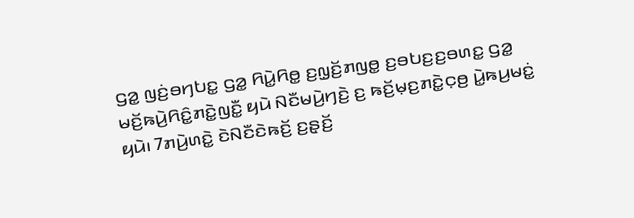ꤞꤤ꤭ ꤜꤢꤦ꤬ꤋꤚꤝꤢ꤭ ꤞꤤ꤭ ꤖꤣꤧ꤭ꤖꤥ꤭ ꤢ꤬ꤜ꤫ꤢꤩ꤬ꤊꤜꤥ꤭ ꤢ꤬ꤋꤝꤢ꤬ꤢ꤬ꤋꤛꤢ꤭ ꤞꤤ꤭ ꤗꤢꤩ꤬ꤒꤣꤧ꤬ꤖꤢꤨ꤭ꤊꤢꤧ꤭ꤜꤢꤪ꤭ ꤟꤣꤧ ꤡꤢꤪꤗꤣꤧ꤬ꤚꤢꤧ꤬ ꤢ꤬ ꤒꤢꤩ꤬ꤗ꤫ꤢ꤬ꤊꤢꤧ꤭ꤍ꤫ꤥ꤬ ꤣꤧ꤭ꤒꤣ꤬ꤗꤢꤦ꤭ ꤟꤣꤧ꤯ 7ꤊꤣꤧ꤬ꤛꤢꤧ꤭ ꤢꤧꤡꤢꤪꤢꤧꤒꤢꤩ꤬ ꤢ꤬ꤔ꤫ꤢꤩ꤬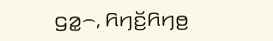ꤞꤤ꤭꤮, ꤖꤚꤢꤩ꤬ꤖꤚꤥ꤬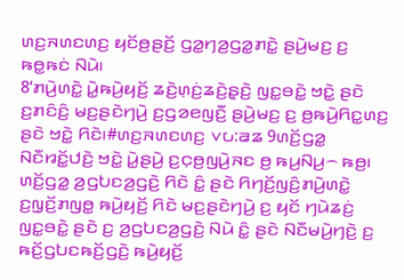ꤛꤢ꤬ꤏꤛꤢꤛꤢ꤬ ꤟꤢꤩꤥ꤬ꤔꤢꤩ꤬ ꤞꤤ꤭ꤚꤤ꤬ꤞꤤ꤭ꤊꤢꤧ꤭ ꤔꤣꤧ꤬ꤗꤢ꤬ ꤢ꤬ ꤒꤥ꤭ꤒꤢꤦ ꤡꤣꤧ꤯
8‘ꤊꤣꤧ꤬ꤛꤢꤧ꤭ ꤣꤧ꤭ꤒꤣꤧ꤬ꤟꤢꤩ꤬ ꤘꤢꤧ꤬ꤛ꤫ꤢꤦ꤬ꤘꤢꤧ꤬ꤔ꤫ꤢꤧ꤬ ꤜꤢ꤭ꤋꤢꤧ꤭ ꤠꤢꤧ꤭ ꤔꤢꤧ ꤢ꤬ꤊꤢꤨꤢꤨ꤬ ꤗꤢ꤬ꤔꤢꤧꤚꤣꤧ꤬ ꤢ꤬ꤞꤤꤕꤜꤢꤪ꤬ ꤔꤣꤧ꤬ꤗꤢ꤬ ꤢ꤬ ꤥ꤬ꤒꤣꤧ꤬ꤖꤢ꤭ꤛꤢ꤬ ꤔꤢꤧ ꤠꤢꤧ꤭ ꤖꤢꤧ꤯#ꤛꤢ꤬ꤏꤛꤢꤛꤢ꤬ ꤂꤉:꤁꤃ 9ꤛꤢꤩ꤬ꤞꤤ꤭ ꤡꤢꤪꤙꤢꤩ꤭ꤓꤢꤧ꤬ ꤠꤢꤧ꤭ ꤣꤧ꤭ꤔꤣꤧ꤬ ꤢ꤬ꤍ꤫ꤥ꤬ꤜꤣꤧ꤬ꤏꤢ ꤥ꤬ ꤒꤣ꤬ꤡꤣ꤬꤮ ꤒꤥ꤬꤯ ꤛꤢꤩ꤬ꤞꤤ꤭ ꤤ꤬ꤞꤝꤢꤤ꤬ꤞꤢꤧ꤬ ꤖꤢꤧ ꤢꤨ꤭ ꤔꤢꤧ ꤖꤚꤢꤩ꤬ꤜꤢꤨ꤬ꤊꤣꤧ꤬ꤛꤢꤧ꤭ ꤢ꤬ꤜ꤫ꤢꤩ꤬ꤊꤜꤥ꤭ ꤒꤣꤧ꤬ꤟꤢꤩ꤬ ꤖꤢꤧ ꤗꤢ꤬ꤔꤢꤧꤚꤣꤧ꤬ ꤢ꤬ ꤟꤢꤩ ꤚꤣꤧꤘꤢꤦ꤬ ꤜꤢ꤭ꤋꤢꤧ꤭ ꤔꤢꤧ ꤢ꤬ ꤤ꤬ꤞꤝꤢꤤ꤬ꤞꤢꤧ꤬ ꤡꤣꤧ ꤢꤨ꤭ ꤔꤢꤧ ꤡꤢꤪꤗꤣꤧ꤬ꤚꤢꤧ꤬ ꤢ꤬ ꤒꤢꤩ꤬ꤞꤝꤢꤒꤢꤩ꤬ꤞꤢꤧ꤬ ꤒꤣꤧ꤬ꤟꤢꤩ꤬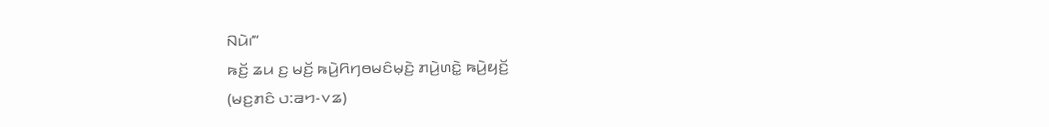ꤡꤣꤧ꤯’”
ꤒꤢꤩ꤬ ꤘꤣ ꤢ꤬ ꤗꤢꤩ꤬ ꤒꤣꤧ꤬ꤖꤚꤥꤗꤢꤨꤗ꤫ꤢꤧ꤬ ꤊꤣꤧ꤬ꤛꤢꤧ꤭ ꤒꤣꤧ꤬ꤟꤢꤩ꤬
(ꤗꤢ꤬ꤊꤢꤨ ꤇:꤁꤄-꤂꤃)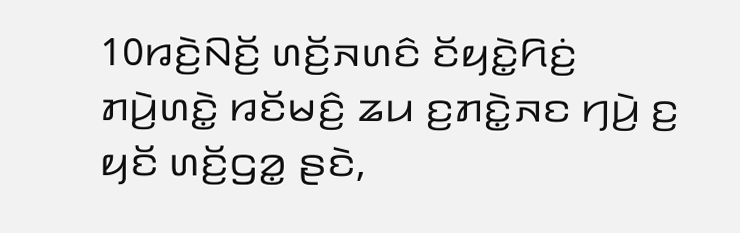10ꤙꤢꤧ꤬ꤡꤢꤩ꤬ ꤛꤢꤩ꤬ꤏꤛꤢꤨ ꤢꤩꤟꤢꤧ꤭ꤖꤢꤦ꤬ ꤊꤣꤧ꤬ꤛꤢꤧ꤭ ꤙꤢꤩꤗꤢꤨ꤬ ꤘꤣ ꤢ꤬ꤊꤢꤧ꤭ꤏꤢ ꤚꤣꤧ꤬ ꤢ꤬ ꤟꤢꤩ ꤛꤢꤩ꤬ꤞꤤ꤭ ꤔꤢꤧ,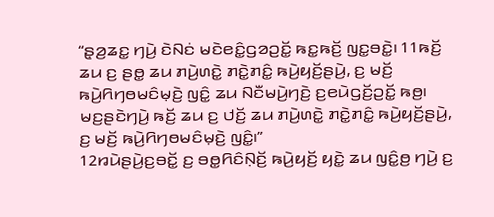“ꤔ꤫ꤤ꤬ꤘꤢ꤭ ꤚꤣꤧ꤬ ꤢꤧꤡꤢꤦ ꤗꤢꤧꤕꤢꤨ꤭ꤞꤤꤑꤢꤩ꤭ ꤒꤢ꤭ꤒꤢꤩ꤬ ꤜꤢ꤭ꤋꤢꤧ꤭꤯ 11ꤒꤢꤩ꤬ ꤘꤣ ꤢ꤬ ꤔꤥ꤭ ꤘꤣ ꤊꤣꤧ꤬ꤛꤢꤧ꤭ ꤊꤢꤧ꤭ꤊꤢꤨ꤭ ꤒꤣꤧ꤬ꤟꤢꤩ꤬ꤔꤣꤧ꤬, ꤢ꤬ ꤗꤢꤩ꤬ ꤒꤣꤧ꤬ꤖꤚꤥꤗꤢꤨꤗ꤫ꤢꤧ꤬ ꤜꤢꤨ꤭ ꤘꤣ ꤡꤢꤪꤗꤣꤧ꤬ꤚꤢꤧ꤬ ꤢ꤬ꤕꤣꤧꤞꤢꤩ꤬ꤑꤢꤩ꤭ ꤒꤥ꤬꤯ ꤗꤢ꤬ꤔꤢꤧꤚꤣꤧ꤬ ꤒꤢꤩ꤬ ꤘꤣ ꤢ꤬ ꤓꤢꤩ꤬ ꤘꤣ ꤊꤣꤧ꤬ꤛꤢꤧ꤭ ꤊꤢꤧ꤭ꤊꤢꤨ꤭ ꤒꤣꤧ꤬ꤟꤢꤩ꤬ꤔꤣꤧ꤬, ꤢ꤬ ꤗꤢꤩ꤬ ꤒꤣꤧ꤬ꤖꤚꤥꤗꤢꤨꤗ꤫ꤢꤧ꤬ ꤜꤢꤨ꤭꤯”
12ꤙꤣꤧꤔꤣꤧ꤬ꤢ꤬ꤋꤢꤩ꤭ ꤢ꤬ ꤋꤥ꤭ꤖꤢꤨꤡ꤫ꤢꤩ꤬ ꤒꤣꤧ꤬ꤟꤢꤩ꤬ ꤟꤢꤧ꤭ ꤘꤣ ꤜꤢꤨ꤭ꤥ꤬ ꤚꤣꤧ꤬ ꤢ꤬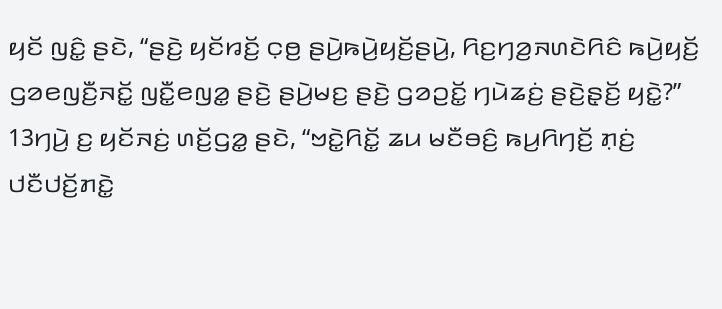ꤟꤢꤩ ꤜꤢꤨ꤭ ꤔꤢꤧ, “ꤔꤢꤧ꤬ ꤟꤢꤩꤙꤢꤩ꤬ ꤍ꤫ꤥ꤬ ꤔꤣꤧ꤬ꤒꤣꤧ꤬ꤟꤢꤩ꤬ꤔꤣꤧ꤬, ꤖꤢ꤬ꤚꤤ꤬ꤏꤛꤢꤧꤖꤢꤨ ꤒꤣꤧ꤬ꤟꤢꤩ꤬ ꤞꤤꤕꤜꤢꤪ꤬ꤏꤢꤩ꤭ ꤜꤢꤪ꤭ꤕꤜꤤ꤭ ꤔꤢꤧ꤬ ꤔꤣꤧ꤬ꤗꤢ꤬ ꤔꤢꤧ꤬ ꤞꤤꤑꤢꤩ꤭ ꤚꤣꤧꤘꤢꤦ꤬ ꤔꤢꤧ꤬ꤔ꤫ꤢꤩ꤬ ꤟꤢꤧ꤭?”
13ꤚꤣꤧ꤬ ꤢ꤬ ꤟꤢꤩꤏꤢꤦ꤬ ꤛꤢꤩ꤬ꤞꤤ꤭ ꤔꤢꤧ, “ꤠꤢꤧ꤭ꤖꤢꤩ꤭ ꤘꤣ ꤗꤢꤪꤋꤢꤨ꤬ ꤒꤣ꤬ꤖꤚꤢꤩ꤬ ꤊ꤫ꤢꤦ꤬ ꤓꤢꤪꤓꤢꤩ꤬ꤊꤢꤧ꤭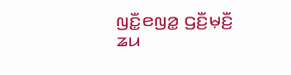ꤜꤢꤪ꤭ꤕꤜꤤ꤭ ꤞꤢꤪ꤬ꤗ꤫ꤢꤪ꤬ ꤘꤣ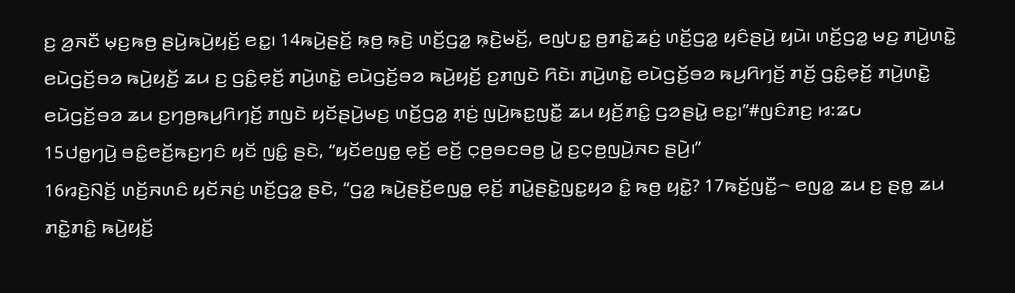ꤢ꤬ ꤤ꤬ꤏꤢꤪ ꤗ꤫ꤢ꤬ꤒꤥ꤬ ꤔꤣꤧ꤬ꤒꤣꤧ꤬ꤟꤢꤩ꤬ ꤕꤢ꤭꤯ 14ꤒꤣꤧ꤬ꤔꤢꤩ꤬ ꤒ꤫ꤥ꤬ ꤒ꤫ꤢꤧ꤬ ꤛꤢꤩ꤬ꤞꤤ꤭ ꤒ꤫ꤢꤧ꤬ꤗꤢꤩ꤬, ꤕꤜꤝꤢ꤭ ꤥ꤬ꤊꤢꤧ꤭ꤘꤢꤦ꤬ ꤛꤢꤩ꤬ꤞꤤ꤭ ꤟꤢꤨꤔꤣꤧ꤬ ꤟꤣꤧ꤯ ꤛꤢꤩ꤬ꤞꤤ꤭ ꤗꤢ꤬ ꤊꤣꤧ꤬ꤛꤢꤧ꤭ ꤕꤣꤧꤞꤢꤩ꤬ꤋꤤ ꤒꤣꤧ꤬ꤟꤢꤩ꤬ ꤘꤣ ꤢ꤬ ꤞꤢꤨ꤭ꤕ꤫ꤢꤩ꤬ ꤊꤣꤧ꤬ꤛꤢꤧ꤭ ꤕꤣꤧꤞꤢꤩ꤬ꤋꤤ ꤒꤣꤧ꤬ꤟꤢꤩ꤬ ꤢ꤬ꤊꤜꤢꤧ ꤖꤢꤧ꤯ ꤊꤣꤧ꤬ꤛꤢꤧ꤭ ꤕꤣꤧꤞꤢꤩ꤬ꤋꤤ ꤒꤣ꤬ꤖꤚꤢꤩ꤬ ꤊꤢꤩ꤬ ꤞꤢꤨ꤭ꤕ꤫ꤢꤩ꤬ ꤊꤣꤧ꤬ꤛꤢꤧ꤭ ꤕꤣꤧꤞꤢꤩ꤬ꤋꤤ ꤘꤣ ꤢ꤬ꤚꤥ꤬ꤒꤣ꤬ꤖꤚꤢꤩ꤬ ꤊꤜꤢꤧ ꤟꤢꤩꤔꤣꤧ꤬ꤗꤢ꤬ ꤛꤢꤩ꤬ꤞꤤ꤭ ꤊ꤫ꤢꤦ꤬ ꤜꤣꤧ꤬ꤒꤢ꤭ꤜꤢꤪ꤭ ꤘꤣ ꤟꤢꤩ꤬ꤊꤢꤨ꤭ ꤞꤤꤔꤣꤧ꤭ ꤕꤢ꤭꤯”#ꤜꤢꤨꤊꤢ꤬ ꤆:꤃꤉
15ꤓꤥ꤭ꤚꤣꤧ꤬ ꤋꤢꤨ꤭ꤕꤢꤩ꤬ꤒꤢ꤬ꤚꤢꤨ ꤟꤢꤩ ꤜꤢꤨ꤭ ꤔꤢꤧ, “ꤟꤢꤩꤕꤜꤥ꤭ ꤕ꤫ꤢꤩ꤬ ꤕꤢꤩ꤬ ꤍ꤫ꤥ꤬ꤋꤢꤋꤥ꤬ ꤣꤧ꤭ ꤢ꤬ꤍ꤫ꤥ꤬ꤜꤣꤧ꤬ꤏꤢ ꤔꤣꤧ꤬꤯”
16ꤙꤢꤧ꤬ꤡꤢꤩ꤬ ꤛꤢꤩ꤬ꤏꤛꤢꤨ ꤟꤢꤩꤏꤢꤦ꤬ ꤛꤢꤩ꤬ꤞꤤ꤭ ꤔꤢꤧ, “ꤞꤤ꤭ ꤒꤣꤧ꤬ꤔꤢꤩ꤬ꤕꤜꤥ꤭ ꤕ꤫ꤢꤩ꤬ ꤊꤣꤧ꤭ꤔꤢꤧ꤭ꤜꤢ꤭ꤟꤤ ꤢꤨ꤭ ꤒꤥ꤬ ꤟꤢꤧ꤭? 17ꤒꤢꤩ꤬ꤜꤢꤪ꤭꤮ ꤕꤜꤤ꤭ ꤘꤣ ꤢ꤬ ꤔꤥ꤭ ꤘꤣ ꤊꤢꤧ꤭ꤊꤢꤨ꤭ ꤒꤣꤧ꤬ꤟꤢꤩ꤬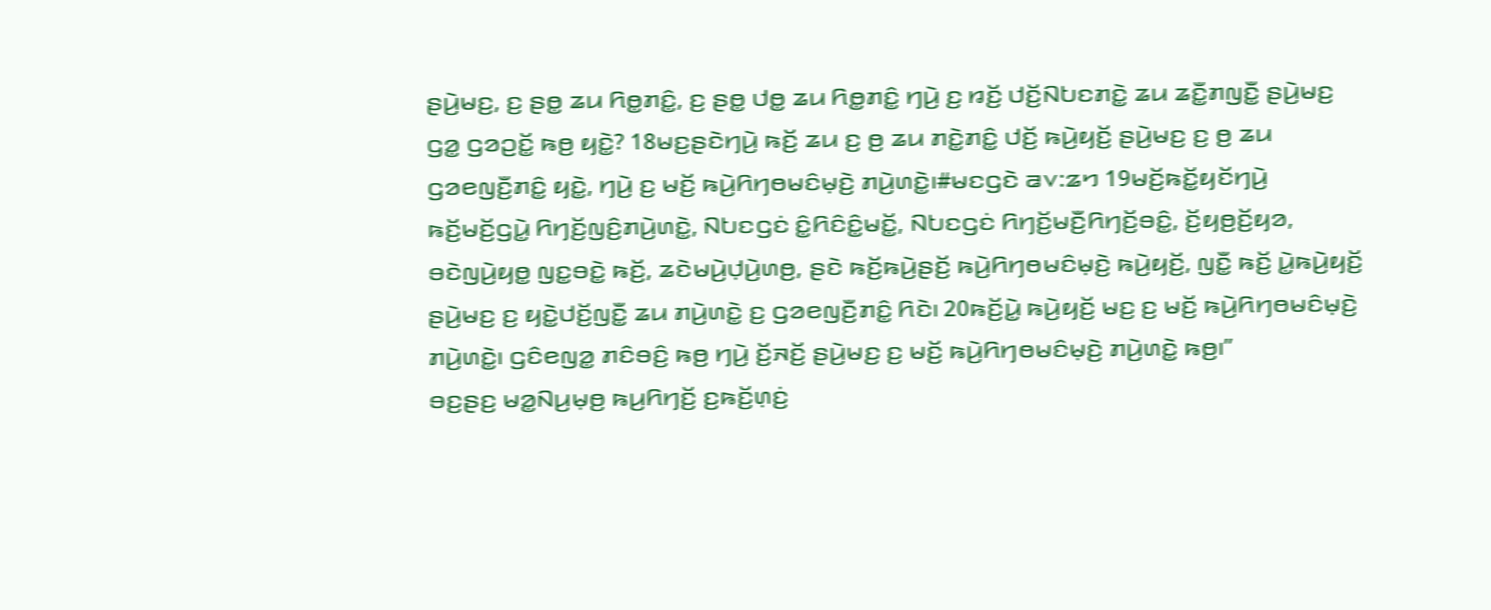ꤔꤣꤧ꤬ꤗꤢ꤬, ꤢ꤬ ꤔꤥ꤭ ꤘꤣ ꤖꤥ꤭ꤊꤢꤨ꤭, ꤢ꤬ ꤔꤥ꤭ ꤓꤥ꤭ ꤘꤣ ꤖꤥ꤭ꤊꤢꤨ꤭ ꤚꤣꤧ꤬ ꤢ꤬ ꤙꤢꤩ꤬ ꤓꤢꤩ꤬ꤡꤝꤢꤊꤢꤧ꤭ ꤘꤣ ꤘꤢꤪ꤭ꤊꤜꤢꤪ꤭ ꤔꤣꤧ꤬ꤗꤢ꤬ ꤞꤤ꤭ ꤞꤤꤑꤢꤩ꤭ ꤒꤥ꤬ ꤟꤢꤧ꤭? 18ꤗꤢ꤬ꤔꤢꤧꤚꤣꤧ꤬ ꤒꤢꤩ꤬ ꤘꤣ ꤢ꤬ ꤥ꤬ ꤘꤣ ꤊꤢꤧ꤭ꤊꤢꤨ꤭ ꤓꤢꤩ꤬ ꤒꤣꤧ꤬ꤟꤢꤩ꤬ ꤔꤣꤧ꤬ꤗꤢ꤬ ꤢ꤬ ꤥ꤬ ꤘꤣ ꤞꤤꤕꤜꤢꤪ꤬ꤊꤢꤨ꤭ ꤟꤢꤧ꤭, ꤚꤣꤧ꤬ ꤢ꤬ ꤗꤢꤩ꤬ ꤒꤣꤧ꤬ꤖꤚꤥꤗꤢꤨꤗ꤫ꤢꤧ꤬ ꤊꤣꤧ꤬ꤛꤢꤧ꤭꤯#ꤗꤢꤞꤢꤧ ꤁꤂:꤃꤄ 19ꤗꤢꤩ꤬ꤒꤢꤩ꤭ꤟꤢꤩꤚꤣꤧ꤬ ꤒꤢꤩ꤬ꤗꤢꤩ꤬ꤞꤣꤧ꤭ ꤖꤚꤢꤩ꤬ꤜꤢꤨ꤬ꤊꤣꤧ꤬ꤛꤢꤧ꤭, ꤡꤝꤢꤞꤢꤦ ꤢꤨ꤭ꤖꤢꤨꤢꤨ꤭ꤗꤢꤩ꤭, ꤡꤝꤢꤞꤢꤦ ꤖꤚꤢꤩ꤬ꤗꤢꤪ꤬ꤖꤚꤢꤩ꤬ꤋꤢꤨ꤭, ꤢꤩ꤬ꤟꤥ꤬ꤢꤩ꤬ꤟꤤ, ꤋꤢꤧꤜꤣꤧ꤬ꤟꤥ꤭ ꤜꤢ꤭ꤋꤢꤧ꤭ ꤒꤢꤩ꤬, ꤘꤢꤧꤗꤣꤧ꤬ꤓ꤫ꤣꤧ꤬ꤛꤥ꤬, ꤔꤢꤧ ꤒꤢꤩ꤬ꤒꤣꤧ꤬ꤔꤢꤩ꤬ ꤒꤣꤧ꤬ꤖꤚꤥꤗꤢꤨꤗ꤫ꤢꤧ꤬ ꤒꤣꤧ꤬ꤟꤢꤩ꤬, ꤜꤢꤪ꤭ ꤒꤢꤩ꤬ ꤣꤧ꤭ꤒꤣꤧ꤬ꤟꤢꤩ꤬ ꤔꤣꤧ꤬ꤗꤢ꤬ ꤢ꤬ ꤟꤢꤧ꤭ꤓꤢꤩ꤬ꤜꤢꤪ꤭ ꤘꤣ ꤊꤣꤧ꤬ꤛꤢꤧ꤭ ꤢ꤬ ꤞꤤꤕꤜꤢꤪ꤬ꤊꤢꤨ꤭ ꤖꤢꤧ꤯ 20ꤒꤢꤩ꤬ꤣꤧ꤭ ꤒꤣꤧ꤬ꤟꤢꤩ꤬ ꤗꤢ꤬ ꤢ꤬ ꤗꤢꤩ꤬ ꤒꤣꤧ꤬ꤖꤚꤥꤗꤢꤨꤗ꤫ꤢꤧ꤬ ꤊꤣꤧ꤬ꤛꤢꤧ꤭꤯ ꤞꤢꤨꤕꤜꤤ꤭ ꤊꤢꤨꤋꤢꤨ꤬ ꤒꤥ꤬ ꤚꤣꤧ꤬ ꤢꤩ꤬ꤏꤢꤩ꤬ ꤔꤣꤧ꤬ꤗꤢ꤬ ꤢ꤬ ꤗꤢꤩ꤬ ꤒꤣꤧ꤬ꤖꤚꤥꤗꤢꤨꤗ꤫ꤢꤧ꤬ ꤊꤣꤧ꤬ꤛꤢꤧ꤭ ꤒꤥ꤬꤯”
ꤋꤢ꤬ꤔꤢ꤬ ꤗꤤ꤭ꤡꤣ꤬ꤗ꤫ꤥ꤬ ꤒꤣ꤬ꤖꤚꤢꤩ꤬ ꤢ꤬ꤒꤢꤩ꤬ꤛ꤫ꤢꤦ꤬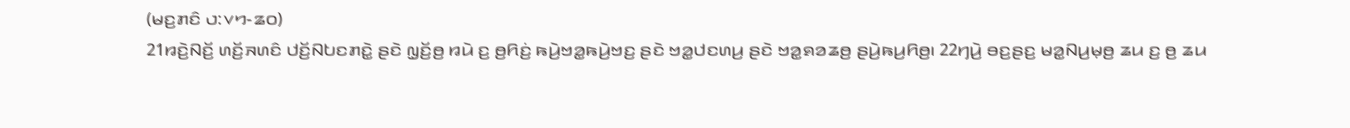(ꤗꤢ꤬ꤊꤢꤨ ꤇:꤂꤄-꤃꤀)
21ꤙꤢꤧ꤬ꤡꤢꤩ꤬ ꤛꤢꤩ꤬ꤏꤛꤢꤨ ꤓꤢꤩ꤬ꤡꤝꤢꤊꤢꤧ꤭ ꤔꤢꤧ ꤜ꤫ꤢꤩ꤬ꤥ꤬ ꤙꤣꤧ ꤢ꤬ ꤥ꤬ꤖꤢꤦ꤬ ꤒꤣꤧ꤬ꤠꤤ꤭ꤒꤣꤧ꤬ꤠꤢ꤬ ꤔꤢꤧ ꤠꤤ꤭ꤓꤢꤛꤣ꤬ ꤔꤢꤧ ꤠꤤ꤭ꤎꤤꤘꤥ꤬ ꤔꤣꤧ꤬ꤒꤣ꤬ꤖꤥ꤬꤯ 22ꤚꤣꤧ꤬ ꤋꤢ꤬ꤔꤢ꤬ ꤗꤤ꤭ꤡꤣ꤬ꤗ꤫ꤥ꤬ ꤘꤣ ꤢ꤬ ꤥ꤬ ꤘꤣ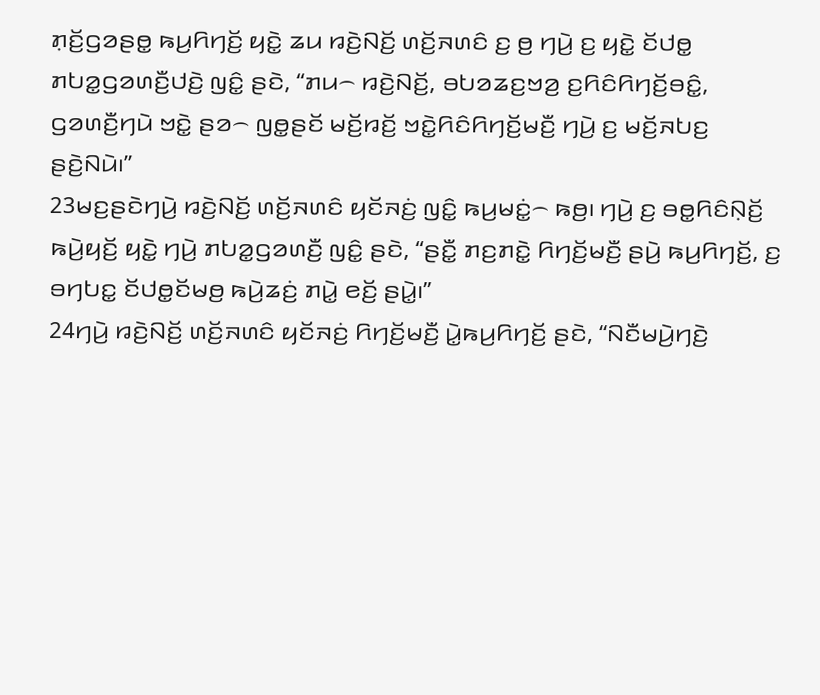ꤊ꤫ꤢꤩ꤬ꤞꤤꤔꤥ꤭ ꤒꤣ꤬ꤖꤚꤢꤩ꤬ ꤟꤢꤧ꤭ ꤘꤣ ꤙꤢꤧ꤬ꤡꤢꤩ꤬ ꤛꤢꤩ꤬ꤏꤛꤢꤨ ꤢ꤬ ꤥ꤬ ꤚꤣꤧ꤬ ꤢ꤬ ꤟꤢꤧ꤭ ꤢꤩꤓꤥ꤭ ꤊꤝꤤ꤭ꤞꤤꤛꤢꤪ꤬ꤓꤢꤧ꤬ ꤜꤢꤨ꤭ ꤔꤢꤧ, “ꤊꤣ꤮ ꤙꤢꤧ꤬ꤡꤢꤩ꤬, ꤋꤝꤤꤘꤢ꤬ꤠꤤ꤬ ꤢ꤬ꤖꤢꤨꤖꤚꤢꤩ꤬ꤋꤢꤨ꤭, ꤞꤤꤛꤢꤪ꤬ꤚꤣꤧ ꤠꤢꤧ꤭ ꤔꤤ꤮ ꤜꤥ꤭ꤔꤢꤩ ꤗꤢꤩ꤬ꤙꤢꤩ꤬ ꤠꤢꤧ꤭ꤖꤢꤨꤖꤚꤢꤩ꤬ꤗꤢꤪ꤬ ꤚꤣꤧ꤬ ꤢ꤬ ꤗꤢꤩ꤬ꤏꤝꤢ꤬ ꤔꤢꤧ꤬ꤡꤣꤧ꤯”
23ꤗꤢ꤬ꤔꤢꤧꤚꤣꤧ꤬ ꤙꤢꤧ꤬ꤡꤢꤩ꤬ ꤛꤢꤩ꤬ꤏꤛꤢꤨ ꤟꤢꤩꤏꤢꤦ꤬ ꤜꤢꤨ꤭ ꤒꤣ꤬ꤗꤢꤦ꤭꤮ ꤒꤥ꤬꤯ ꤚꤣꤧ꤬ ꤢ꤬ ꤋꤥ꤭ꤖꤢꤨꤡ꤫ꤢꤩ꤬ ꤒꤣꤧ꤬ꤟꤢꤩ꤬ ꤟꤢꤧ꤭ ꤚꤣꤧ꤬ ꤊꤝꤤ꤭ꤞꤤꤛꤢꤪ꤬ ꤜꤢꤨ꤭ ꤔꤢꤧ, “ꤔꤢꤪ꤭ ꤊꤢ꤬ꤊꤢꤧ꤭ ꤖꤚꤢꤩ꤬ꤗꤢꤪ꤬ ꤔꤣꤧ꤬ ꤒꤣ꤬ꤖꤚꤢꤩ꤬, ꤢ꤬ ꤋꤚꤝꤢ꤭ ꤢꤩꤓꤥ꤭ꤢꤩꤗꤥ꤬ ꤒꤣꤧ꤬ꤘꤢꤦ꤬ ꤊꤣꤧ꤭ ꤕꤢꤩ꤬ ꤔꤣꤧ꤭꤯”
24ꤚꤣꤧ꤬ ꤙꤢꤧ꤬ꤡꤢꤩ꤬ ꤛꤢꤩ꤬ꤏꤛꤢꤨ ꤟꤢꤩꤏꤢꤦ꤬ ꤖꤚꤢꤩ꤬ꤗꤢꤪ꤬ ꤣꤧ꤭ꤒꤣ꤬ꤖꤚꤢꤩ꤬ ꤔꤢꤧ, “ꤡꤢꤪꤗꤣꤧ꤬ꤚꤢꤧ꤬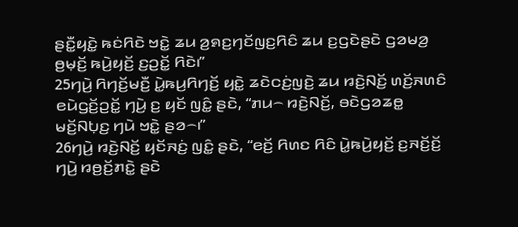ꤔꤢꤪ꤭ꤟꤢꤧ꤭ ꤒꤢꤦꤖꤢꤧ ꤠꤢꤧ꤭ ꤘꤣ ꤤ꤬ꤎꤢ꤬ꤚꤢꤩꤜꤢ꤬ꤖꤢꤨ ꤘꤣ ꤢ꤬ꤞꤢꤧꤔꤢꤧ ꤞꤤꤗꤤ꤬ ꤥ꤬ꤗ꤫ꤢꤩ꤬ ꤒꤣꤧ꤬ꤟꤢꤩ꤬ ꤢ꤬ꤑꤢꤩ꤭ ꤖꤢꤧ꤯”
25ꤚꤣꤧ꤬ ꤖꤚꤢꤩ꤬ꤗꤢꤪ꤬ ꤣꤧ꤭ꤒꤣ꤬ꤖꤚꤢꤩ꤬ ꤟꤢꤧ꤭ ꤘꤢꤧꤍꤢꤦ꤬ꤜꤢꤧ꤬ ꤘꤣ ꤙꤢꤧ꤬ꤡꤢꤩ꤬ ꤛꤢꤩ꤬ꤏꤛꤢꤨ ꤕꤣꤧꤞꤢꤩ꤬ꤑꤢꤩ꤭ ꤚꤣꤧ꤬ ꤢ꤬ ꤟꤢꤩ ꤜꤢꤨ꤭ ꤔꤢꤧ, “ꤊꤣ꤮ ꤙꤢꤧ꤬ꤡꤢꤩ꤬, ꤋꤢꤧꤞꤤꤘꤥ꤭ ꤗꤢꤩ꤬ꤡꤝ꤫ꤢ꤬ ꤚꤣꤧ ꤠꤢꤧ꤭ ꤔꤤ꤮꤯”
26ꤚꤣꤧ꤬ ꤙꤢꤧ꤬ꤡꤢꤩ꤬ ꤟꤢꤩꤏꤢꤦ꤬ ꤜꤢꤨ꤭ ꤔꤢꤧ, “ꤕꤢꤩ꤬ ꤖꤛꤢ ꤖꤢꤨ ꤣꤧ꤭ꤒꤣꤧ꤬ꤟꤢꤩ꤬ ꤢ꤬ꤏꤢꤩ꤬ꤢꤩ꤬ ꤚꤣꤧ꤬ ꤙꤥ꤬ꤢꤩ꤬ꤊꤢꤧ꤭ ꤔꤢꤧ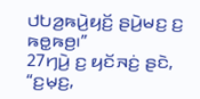ꤓꤝꤤ꤬ꤒꤣꤧ꤬ꤟꤢꤩ꤬ ꤔꤣꤧ꤬ꤗꤢ꤬ ꤢ꤬ ꤒꤥ꤭ꤒꤥ꤬꤯”
27ꤚꤣꤧ꤬ ꤢ꤬ ꤟꤢꤩꤏꤢꤦ꤬ ꤔꤢꤧ, “ꤢ꤬ꤗ꤫ꤢ꤬,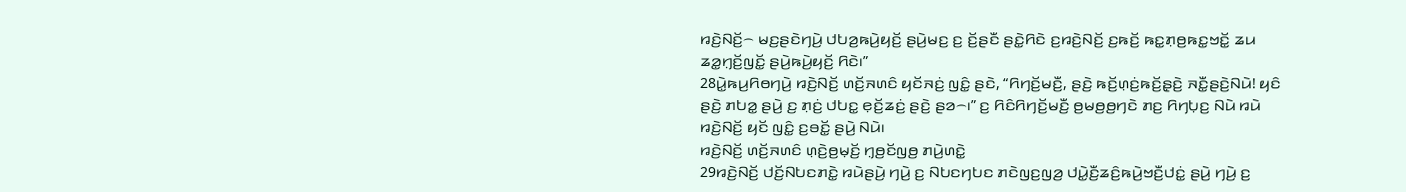ꤙꤢꤧ꤬ꤡꤢꤩ꤬꤮ ꤗꤢ꤬ꤔꤢꤧꤚꤣꤧ꤬ ꤓꤝꤤ꤬ꤒꤣꤧ꤬ꤟꤢꤩ꤬ ꤔꤣꤧ꤬ꤗꤢ꤬ ꤢ꤬ ꤢꤩ꤬ꤔꤢꤪ ꤔꤢꤧ꤭ꤖꤢꤧ ꤢ꤬ꤙꤢꤧ꤬ꤡꤢꤩ꤬ ꤢ꤬ꤒꤢꤩ꤬ ꤒꤢ꤭ꤊ꤫ꤥ꤬ꤒꤢ꤭ꤠꤢꤩ꤭ ꤘꤣ ꤘꤤ꤭ꤚ꤫ꤢꤩ꤬ꤜꤢꤩ꤭ ꤔꤣꤧ꤬ꤒꤣꤧ꤬ꤟꤢꤩ꤬ ꤖꤢꤧ꤯”
28ꤣꤧ꤭ꤒꤣ꤬ꤖꤥꤚꤣꤧ꤬ ꤙꤢꤧ꤬ꤡꤢꤩ꤬ ꤛꤢꤩ꤬ꤏꤛꤢꤨ ꤟꤢꤩꤏꤢꤦ꤬ ꤜꤢꤨ꤭ ꤔꤢꤧ, “ꤖꤚꤢꤩ꤬ꤗꤢꤪ꤬, ꤔꤢꤧ꤬ ꤒꤢꤩ꤬ꤛ꤫ꤢꤦ꤬ꤒꤢꤩ꤬ꤔ꤫ꤢꤧ꤬ ꤏꤢꤪ꤭ꤔꤢꤧ꤬ꤡꤣꤧ! ꤟꤢꤨ ꤔꤢꤧ꤬ ꤊꤝꤤ꤭ ꤔꤣꤧ꤬ ꤢ꤬ ꤊ꤫ꤢꤦ꤬ ꤓꤝꤢ꤭ ꤕ꤫ꤢꤩ꤬ꤘꤢꤦ꤬ ꤔꤢꤧ꤬ ꤔꤤ꤮꤯” ꤢ꤬ ꤖꤢꤨꤖꤚꤢꤩ꤬ꤗꤢꤪ꤬ ꤥ꤬ꤗꤥ꤬ꤥ꤬ꤚꤢꤧ ꤊꤢ꤬ ꤖꤚꤝ꤫ꤢ꤬ ꤡꤣꤧ ꤙꤣꤧ ꤙꤢꤧ꤬ꤡꤢꤩ꤬ ꤟꤢꤩ ꤜꤢꤨ꤭ ꤢ꤬ꤋꤢꤩ꤭ ꤔꤣꤧ꤬ ꤡꤣꤧ꤯
ꤙꤢꤧ꤬ꤡꤢꤩ꤬ ꤛꤢꤩ꤬ꤏꤛꤢꤨ ꤛ꤫ꤢꤧ꤬ꤥ꤬ꤗ꤫ꤢꤩ꤬ ꤚ꤫ꤥ꤬ꤢꤩꤜꤥ꤬ ꤊꤣꤧ꤬ꤛꤢꤧ꤭
29ꤙꤢꤧ꤬ꤡꤢꤩ꤬ ꤓꤢꤩ꤬ꤡꤝꤢꤊꤢꤧ꤭ ꤙꤣꤧꤔꤣꤧ꤬ ꤚꤣꤧ꤬ ꤢ꤬ ꤡꤝꤢꤚꤝꤢ ꤊꤢꤧꤜꤢ꤬ꤜꤤ꤬ ꤓꤣꤧ꤭ꤢꤪ꤬ꤘꤢꤨ꤬ꤒꤣꤧ꤬ꤠꤢꤪ꤬ꤓꤢꤦ꤭ ꤔꤣꤧ꤬ ꤚꤣꤧ꤬ ꤢ꤬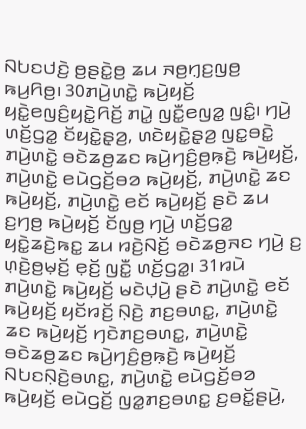ꤡꤝꤢꤓꤢꤧ꤬ ꤥ꤬ꤔꤢꤧ꤭ꤥ꤬ ꤘꤣ ꤏꤥ꤬ꤚ꤫ꤢ꤬ꤜꤥ꤬ ꤒꤣ꤬ꤖꤥ꤬꤯ 30ꤊꤣꤧ꤬ꤛꤢꤧ꤭ ꤒꤣꤧ꤬ꤟꤢꤩ꤬ ꤟꤢꤧ꤭ꤕꤜꤢꤨ꤬ꤟꤢꤧ꤭ꤖꤢꤩ꤬ ꤊꤣꤧ꤭ ꤜꤢꤪ꤭ꤕꤜꤤ꤭ ꤜꤢꤨ꤭꤯ ꤚꤣꤧ꤬ ꤛꤢꤩ꤬ꤞꤤ꤭ ꤢꤩꤟꤢꤧ꤭ꤔ꤫ꤤ꤬, ꤛꤢꤧꤟꤢꤧ꤭ꤔ꤫ꤤ꤬ ꤜꤢ꤭ꤋꤢꤧ꤭ ꤊꤣꤧ꤬ꤛꤢꤧ꤭ ꤋꤢꤧꤘꤥ꤬ꤘꤢ ꤒꤣꤧ꤬ꤚꤢꤨ꤬ꤥ꤬ꤒ꤫ꤢꤧ꤬ ꤒꤣꤧ꤬ꤟꤢꤩ꤬, ꤊꤣꤧ꤬ꤛꤢꤧ꤭ ꤕꤣꤧꤞꤢꤩ꤬ꤋꤤ ꤒꤣꤧ꤬ꤟꤢꤩ꤬, ꤊꤣꤧ꤬ꤛꤢꤧ꤭ ꤘꤢ ꤒꤣꤧ꤬ꤟꤢꤩ꤬, ꤊꤣꤧ꤬ꤛꤢꤧ꤭ ꤕꤢꤩ ꤒꤣꤧ꤬ꤟꤢꤩ꤬ ꤔꤢꤧ ꤘꤣ ꤢ꤬ꤚꤥ꤬ ꤒꤣꤧ꤬ꤟꤢꤩ꤬ ꤢꤩꤜꤥ꤬ ꤚꤣꤧ꤬ ꤛꤢꤩ꤬ꤞꤤ꤭ ꤟꤢꤧ꤭ꤘꤢꤧ꤬ꤒꤢ꤭ ꤘꤣ ꤙꤢꤧ꤬ꤡꤢꤩ꤬ ꤋꤢꤧꤘꤥ꤬ꤏꤢ ꤚꤣꤧ꤬ ꤢ꤬ ꤛ꤫ꤢꤧ꤬ꤥ꤬ꤗ꤫ꤢꤩ꤬ ꤕ꤫ꤢꤩ꤬ ꤜꤢꤪ꤭ ꤛꤢꤩ꤬ꤞꤤ꤭꤯ 31ꤙꤣꤧ ꤊꤣꤧ꤬ꤛꤢꤧ꤭ ꤒꤣꤧ꤬ꤟꤢꤩ꤬ ꤗꤢꤧꤓ꤫ꤣꤧ꤬ ꤔꤢꤧ ꤊꤣꤧ꤬ꤛꤢꤧ꤭ ꤕꤢꤩ ꤒꤣꤧ꤬ꤟꤢꤩ꤬ ꤟꤢꤩꤙꤢꤩ꤬ ꤡ꤫ꤢꤧ꤬ ꤊꤢ꤬ꤋꤛꤢ꤭, ꤊꤣꤧ꤬ꤛꤢꤧ꤭ ꤘꤢ ꤒꤣꤧ꤬ꤟꤢꤩ꤬ ꤚꤢꤧꤊꤢ꤬ꤋꤛꤢ꤭, ꤊꤣꤧ꤬ꤛꤢꤧ꤭ ꤋꤢꤧꤘꤥ꤬ꤘꤢ ꤒꤣꤧ꤬ꤚꤢꤨ꤬ꤥ꤬ꤒ꤫ꤢꤧ꤬ ꤒꤣꤧ꤬ꤟꤢꤩ꤬ ꤡꤝꤢꤡ꤫ꤢꤧ꤬ꤋꤛꤢ꤭, ꤊꤣꤧ꤬ꤛꤢꤧ꤭ ꤕꤣꤧꤞꤢꤩ꤬ꤋꤤ ꤒꤣꤧ꤬ꤟꤢꤩ꤬ ꤕꤣꤧꤞꤢꤩ꤬ ꤜꤤ꤭ꤊꤢ꤬ꤋꤛꤢ꤭ ꤢ꤬ꤋꤢꤩ꤭ꤔꤣꤧ꤬,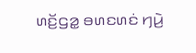ꤛꤢꤩ꤬ꤞꤤ꤭ ꤋꤛꤢꤛꤢꤦ ꤚꤣꤧ꤬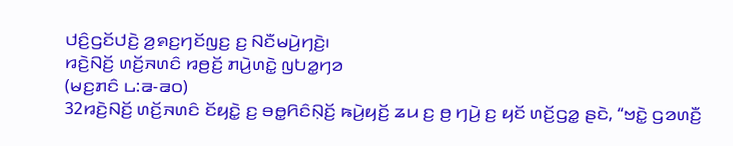ꤓꤢꤨ꤬ꤞꤢꤩꤓꤢꤧ꤬ ꤤ꤬ꤎꤢ꤬ꤚꤢꤩꤜꤢ꤬ ꤢ꤬ ꤡꤢꤪꤗꤣꤧ꤬ꤚꤢꤧ꤬꤯
ꤙꤢꤧ꤬ꤡꤢꤩ꤬ ꤛꤢꤩ꤬ꤏꤛꤢꤨ ꤙꤥ꤬ꤢꤩ꤬ ꤊꤣꤧ꤬ꤛꤢꤧ꤭ ꤜꤝꤤ꤭ꤚꤤ
(ꤗꤢ꤬ꤊꤢꤨ ꤈:꤁-꤁꤀)
32ꤙꤢꤧ꤬ꤡꤢꤩ꤬ ꤛꤢꤩ꤬ꤏꤛꤢꤨ ꤢꤩꤟꤢꤧ꤭ ꤢ꤬ ꤋꤥ꤭ꤖꤢꤨꤡ꤫ꤢꤩ꤬ ꤒꤣꤧ꤬ꤟꤢꤩ꤬ ꤘꤣ ꤢ꤬ ꤥ꤬ ꤚꤣꤧ꤬ ꤢ꤬ ꤟꤢꤩ ꤛꤢꤩ꤬ꤞꤤ꤭ ꤔꤢꤧ, “ꤠꤢꤧ꤭ ꤞꤤꤛꤢꤪ꤬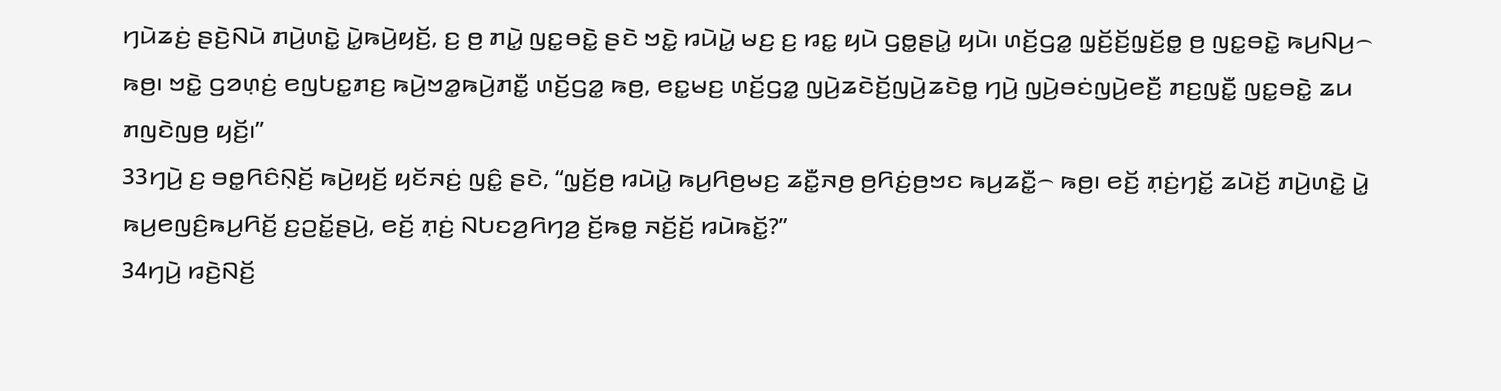ꤚꤣꤧꤘꤢꤦ꤬ ꤔꤢꤧ꤬ꤡꤣꤧ ꤊꤣꤧ꤬ꤛꤢꤧ꤭ ꤣꤧ꤭ꤒꤣꤧ꤬ꤟꤢꤩ꤬, ꤢ꤬ ꤥ꤬ ꤊꤣꤧ꤭ ꤜꤢ꤭ꤋꤢꤧ꤭ ꤔꤢꤧ ꤠꤢꤧ꤭ ꤙꤣꤧꤣꤧ꤭ ꤗꤢ꤬ ꤢ꤬ ꤙꤢ꤭ ꤟꤣꤧ ꤞꤥ꤭ꤔꤣꤧ꤭ ꤟꤣꤧ꤯ ꤛꤢꤩ꤬ꤞꤤ꤭ ꤜ꤫ꤢꤩ꤬ꤢꤩ꤬ꤜ꤫ꤢꤩ꤬ꤥ꤭ ꤥ꤬ ꤜꤢ꤭ꤋꤢꤧ꤭ ꤒꤣ꤬ꤡꤣ꤬꤮ ꤒꤥ꤬꤯ ꤠꤢꤧ꤭ ꤞꤤꤛ꤫ꤢꤦ꤬ ꤕꤜꤝꤢ꤭ꤊꤢ꤬ ꤒꤣꤧ꤬ꤠꤤ꤭ꤒꤣꤧ꤬ꤊꤢꤪ꤭ ꤛꤢꤩ꤬ꤞꤤ꤭ ꤒꤥ꤬, ꤕꤢ꤭ꤗꤢ꤬ ꤛꤢꤩ꤬ꤞꤤ꤭ ꤜꤣꤧ꤬ꤘꤢꤧꤢꤩ꤬ꤜꤣꤧ꤬ꤘꤢꤧꤥ꤭ ꤚꤣꤧ꤬ ꤜꤣꤧ꤬ꤋꤢꤦꤜꤣꤧ꤬ꤕꤢꤪ꤬ ꤊꤢ꤬ꤜꤢꤪ꤭ ꤜꤢ꤭ꤋꤢꤧ꤭ ꤘꤣ ꤊꤜꤢꤧꤜꤥ꤬ ꤟꤢꤩ꤬꤯”
33ꤚꤣꤧ꤬ ꤢ꤬ ꤋꤥ꤭ꤖꤢꤨꤡ꤫ꤢꤩ꤬ ꤒꤣꤧ꤬ꤟꤢꤩ꤬ ꤟꤢꤩꤏꤢꤦ꤬ ꤜꤢꤨ꤭ ꤔꤢꤧ, “ꤜ꤫ꤢꤩ꤬ꤥ꤬ ꤙꤣꤧꤣꤧ꤭ ꤒꤣ꤬ꤖꤥ꤬ꤗꤢ꤬ ꤘꤢꤪ꤭ꤏꤥ꤬ ꤥ꤬ꤖꤢꤦ꤬ꤥ꤬ꤠꤢ ꤒꤣ꤬ꤘꤢꤪ꤭꤮ ꤒꤥ꤬꤯ ꤕꤢꤩ꤬ ꤊ꤫ꤢꤦ꤬ꤚꤢꤩ꤭ ꤘꤣꤧꤢꤩ꤬ ꤊꤣꤧ꤬ꤛꤢꤧ꤭ ꤣꤧ꤭ ꤒꤣ꤬ꤕꤜꤢꤨ꤬ꤒꤣ꤬ꤖꤢꤩ꤬ ꤢ꤬ꤑꤢꤩ꤭ꤔꤣꤧ꤬, ꤕꤢꤩ꤬ ꤊ꤫ꤢꤦ꤬ ꤡꤝꤢꤤ꤬ꤖꤚꤤ꤬ ꤢꤩ꤬ꤒꤥ꤭ ꤏꤢꤩ꤬ꤢꤩ꤬ ꤙꤣꤧꤒꤢꤩ꤭?”
34ꤚꤣꤧ꤬ ꤙꤢꤧ꤬ꤡꤢꤩ꤬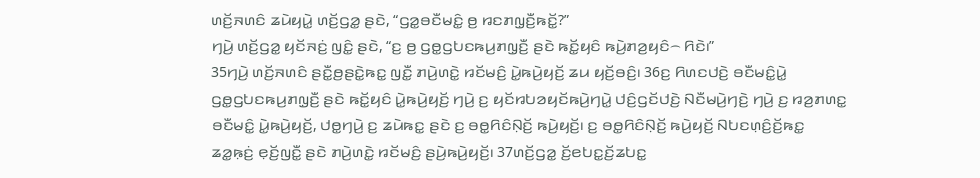ꤛꤢꤩ꤬ꤏꤛꤢꤨ ꤘꤣꤧꤟꤣꤧ꤭ ꤛꤢꤩ꤬ꤞꤤ꤭ ꤔꤢꤧ, “ꤞꤤ꤭ꤋꤢꤪꤗꤢꤨ꤭ ꤥ꤬ ꤙꤢꤊꤜ꤫ꤢꤪ꤬ꤒꤢꤩ꤭?”
ꤚꤣꤧ꤬ ꤛꤢꤩ꤬ꤞꤤ꤭ ꤟꤢꤩꤏꤢꤦ꤬ ꤜꤢꤨ꤭ ꤔꤢꤧ, “ꤢ꤬ ꤥ꤬ ꤞꤥ꤭ꤞꤝꤢꤒꤣ꤬ꤊꤜ꤫ꤢꤪ꤬ ꤔꤢꤧ ꤒꤢꤩ꤭ꤟꤢꤨ ꤒꤣꤧ꤬ꤊꤤ꤬ꤟꤢꤨ꤮ ꤖꤢꤧ꤯”
35ꤚꤣꤧ꤬ ꤛꤢꤩ꤬ꤏꤛꤢꤨ ꤔꤢꤪ꤭ꤥ꤬ꤔꤢꤧ꤭ꤒꤢ꤭ ꤜꤢꤪ꤭ ꤊꤣꤧ꤬ꤛꤢꤧ꤭ ꤙꤢꤩꤗꤢꤨ꤬ ꤣꤧ꤭ꤒꤣꤧ꤬ꤟꤢꤩ꤬ ꤘꤣ ꤟꤢꤩ꤬ꤋꤢꤨ꤬꤯ 36ꤢ꤬ ꤖꤛꤢꤓꤢꤧ꤬ ꤋꤢꤪꤗꤢꤨ꤭ꤣꤧ꤭ ꤞꤥ꤭ꤞꤝꤢꤒꤣ꤬ꤊꤜ꤫ꤢꤪ꤬ ꤔꤢꤧ ꤒꤢꤩ꤭ꤟꤢꤨ ꤣꤧ꤭ꤒꤣꤧ꤬ꤟꤢꤩ꤬ ꤚꤣꤧ꤬ ꤢ꤬ ꤟꤢꤩꤙꤝꤤꤟꤢꤩꤒꤣꤧ꤬ꤚꤣꤧ꤭ ꤓꤢꤨ꤬ꤞꤢꤩꤓꤢꤧ꤬ ꤡꤢꤪꤗꤣꤧ꤬ꤚꤢꤧ꤬ ꤚꤣꤧ꤬ ꤢ꤬ ꤙꤤ꤬ꤊꤛꤢ꤭ ꤋꤢꤪꤗꤢꤨ꤭ ꤣꤧ꤭ꤒꤣꤧ꤬ꤟꤢꤩ꤬, ꤓꤥ꤭ꤚꤣꤧ꤬ ꤢ꤬ ꤘꤣꤧꤒꤢ꤭ ꤔꤢꤧ ꤢ꤬ ꤋꤥ꤭ꤖꤢꤨꤡ꤫ꤢꤩ꤬ ꤒꤣꤧ꤬ꤟꤢꤩ꤬꤯ ꤢ꤬ ꤋꤥ꤭ꤖꤢꤨꤡ꤫ꤢꤩ꤬ ꤒꤣꤧ꤬ꤟꤢꤩ꤬ ꤡꤝꤢꤛ꤫ꤢꤨ꤬ꤢꤩ꤬ꤒꤢ꤭ ꤘꤤ꤭ꤒ꤫ꤢꤦ꤬ ꤕ꤫ꤢꤩ꤬ꤜꤢꤪ꤭ ꤔꤢꤧ ꤊꤣꤧ꤬ꤛꤢꤧ꤭ ꤙꤢꤩꤗꤢꤨ꤬ ꤔꤣꤧ꤬ꤒꤣꤧ꤬ꤟꤢꤩ꤬꤯ 37ꤛꤢꤩ꤬ꤞꤤ꤭ ꤢꤩ꤬ꤕꤝꤢ꤭ꤢꤩ꤬ꤘꤝꤢ꤭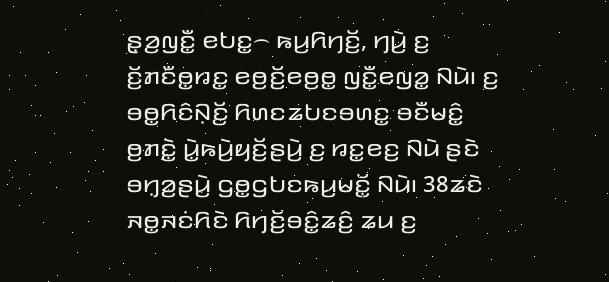ꤔ꤫ꤤ꤬ꤜꤢꤪ꤭ ꤕꤝꤢ꤭꤮ ꤒꤣ꤬ꤖꤚꤢꤩ꤬, ꤚꤣꤧ꤬ ꤢ꤬ ꤢꤩ꤬ꤊꤢꤪꤥ꤭ꤙꤢ꤭ ꤕꤥ꤬ꤢꤩ꤬ꤕꤥ꤬ꤥ꤭ ꤜꤢꤪ꤭ꤕꤜꤤ꤭ ꤡꤣꤧ꤯ ꤢ꤬ ꤋꤥ꤭ꤖꤢꤨꤡ꤫ꤢꤩ꤬ ꤖꤛꤢꤘꤝꤢꤋꤛꤢ꤭ ꤋꤢꤪꤗꤢꤨ꤭ ꤥ꤬ꤊꤢꤧ꤭ ꤣꤧ꤭ꤒꤣꤧ꤬ꤟꤢꤩ꤬ꤔꤣꤧ꤬ ꤢ꤬ ꤙꤢ꤭ꤕꤢ꤬ ꤡꤣꤧ ꤔꤢꤧ ꤋꤚ꤫ꤤ꤬ꤔꤣꤧ꤬ ꤞꤥ꤭ꤞꤝꤢꤒꤣ꤬ꤗꤢꤩ꤭ ꤡꤣꤧ꤯ 38ꤘꤢꤧ ꤏꤥ꤭ꤏꤢꤦꤖꤢꤧ ꤖꤚꤢꤩ꤬ꤋꤢꤨ꤭ꤘꤢꤨ꤬ ꤘꤣ ꤢ꤬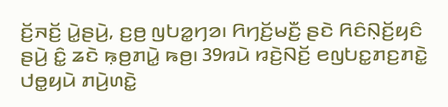ꤢꤩ꤬ꤏꤢꤩ꤬ ꤣꤧ꤭ꤔꤣꤧ꤬, ꤢ꤬ꤥ꤬ ꤜꤝꤤ꤭ꤚꤤ꤯ ꤖꤚꤢꤩ꤬ꤗꤢꤪ꤬ ꤔꤢꤧ ꤖꤢꤨꤡ꤫ꤢꤩ꤬ꤟꤢꤨ ꤔꤣꤧ꤬ ꤢꤨ꤭ ꤘꤢꤧ ꤒ꤫ꤥ꤬ꤊꤣꤧ꤭ ꤒꤥ꤬꤯ 39ꤙꤣꤧ ꤙꤢꤧ꤬ꤡꤢꤩ꤬ ꤕꤜꤝꤢ꤭ꤊꤢ꤬ꤊꤢꤧ꤭ ꤓꤥ꤭ꤟꤣꤧ ꤊꤣꤧ꤬ꤛꤢꤧ꤭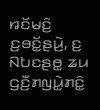ꤙꤢꤩꤗꤢꤨ꤬ ꤢ꤬ꤋꤢꤩ꤭ꤔꤣꤧ꤬, ꤢ꤬ ꤡꤝꤢꤔꤥ꤭ ꤘꤣ ꤞꤢꤪ꤬ꤊꤜꤣꤧ꤭ꤊꤢꤨ꤭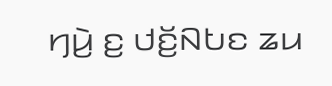ꤚꤣꤧ꤬ ꤢ꤬ ꤓꤢꤩ꤬ꤡꤝꤢ ꤘꤣ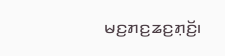ꤗꤢ꤬ꤊꤢ꤬ꤘꤢ꤬ꤊ꤫ꤢꤩ꤬꤯